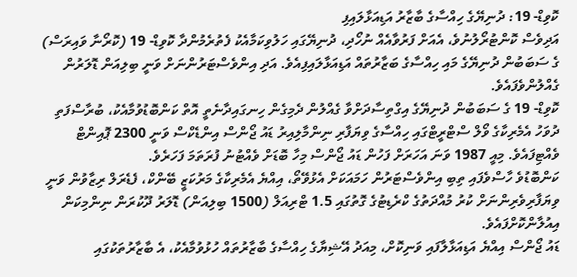ކޮވިޑް- 19: ދުނިޔޭގެ ހިއްސާގެ ބާޒާރު އަޑިއަޅާލައިފި
އަދިވެސް ކޮންޓުރޯލުނުވެ، އެއަށް ފަރުވާއެއް ނުހޯދި، ދުނިޔޭގައި ހަލުވިކަމާއެކު ފެތުރެމުންދާ ކޮވިޑް- 19 (ކޮރޯނާ ވައިރަސް) ގެ ސަބަބުން ދުނިޔޭގެ މައި ހިއްސާގެ ބަޒާރުތައް އަޑިއަޅާލައިފިއެވެ. އަދި އިންވެސްޓަރުންނަށް ވަނީ ބިލިއަން ޑޮލަރުން ގެއްލުންވެފައެވެ.
ކޮވިޑް- 19 ގެ ސަބަބުން ދުނިޔޭގެ އިގްތިސާދަށްވާ ގެއްލުން ދެމިގެން ހިނގައިދާނެތީ އޮތް ކަންބޮޑުވުމާއެކު، ބުރާސްފަތި ދުވަހު އެމެރިކާގެ ވޯލް ސްޓްރީޓްގައި ހިއްސާގެ ވިޔަފާރި ނިންމާލިއިރު ޑައު ޖޯންސް އިންޑެކްސް ވަނީ 2300 ޕޮއިންޓް ވެއްޓިފައެވެ. މިއީ 1987 ވަނަ އަހަރަށް ފަހުން ޑައު ޖޯންސް މިހާ ބޮޑަށް ވެއްޓުނު ފުރަތަމަ ފަހަރެވެ.
ކަންބޮޑުވެ ހާސްވެފައި ތިބި އިންވެސްޓަރުން ހަމައަކަށް އެޅުވޭތޯ، އިއްޔެ އެމެރިކާގެ މަރުކަޒީ ބޭންކް، ފެޑެރަލް ރިޒާވުން ވަނީ ވިޔަފާރިވެރިންނަށް ކުރު މުއްދަތުގެ ކްރެޑިޓުގެ ގޮތުގައި 1.5 ޓްރިއަލް (1500 ބިލިއަން) ޑޮލަރު ދޫކުރަން ނިންމިކަން އިއުލާންކޮށްފައެވެ.
ޑައު ޖޯންސް އިއްޔެ އަޑިއަޅާލާފައި ވަނިކޮށް، މިއަދު އޭޝިޔާގެ ހިއްސާގެ ބާޒާރުތައް ހުޅުވުމާއެކު، އެ ބާޒާރުތަކުގައި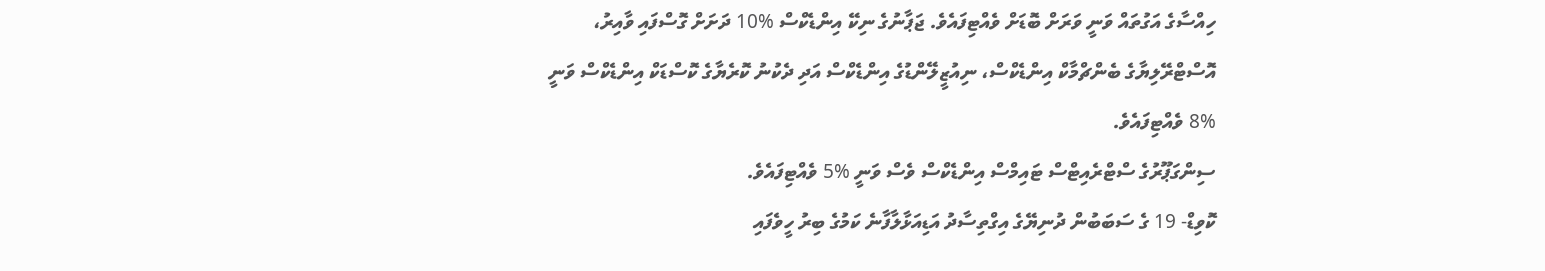ހިއްސާގެ އަގުތައް ވަނީ ވަރަށް ބޮޑަށް ވެއްޓިފައެވެ. ޖަޕާނުގެ ނިކޭ އިންޑެކްސް %10 ދަށަށް ގޮސްފައި ވާއިރު، އޮސްޓްރޭލިޔާގެ ބެންޗްމާކް އިންޑެކްސް، ނިއުޒީލޭންޑުގެ އިންޑެކްސް އަދި ދެކުނު ކޮރެޔާގެ ކޮސްޑަކް އިންޑެކްސް ވަނީ %8 ވެއްޓިފައެވެ.
ސިންގަޕޫރުގެ ސްޓްރެއިޓްސް ޓައިމްސް އިންޑެކްސް ވެސް ވަނީ %5 ވެއްޓިފައެވެ.
ކޮވިޑް- 19 ގެ ސަބަބުން ދުނިޔޭގެ އިގްތިސާދު އަޑިއަޅާލާފާނެ ކަމުގެ ބިރު ހީވެފައި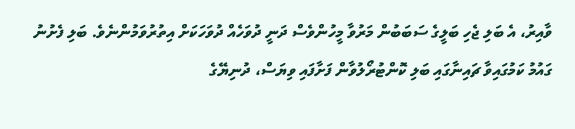ވާއިރު، އެ ބަލި ޖެހި ބަލީގެ ސަބަބުން މަރުވާ މީހުންވެސް ދަނީ ދުވަހެއް ދުވަހަކަށް އިތުރުވަމުންނެވެ. ބަލި ފެށުނު ގައުމު ކަމުގައިވާ ޗައިނާގައި ބަލި ކޮންޓުރޯލުވާން ފަށާފައި ވިޔަސް، ދުނިޔޭގެ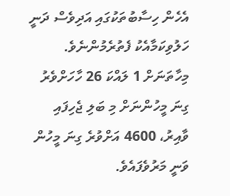އެހެން ހިސާބުތަކުގައި އަދިވެސް ދަނީ ހަލުވިކަމާއެކު ފެތުރެމުންނެވެ.
މިހާތަނަށް 1 ލައްކަ 26 ހާހަށްވެރު ގިނަ މީހުންނަށް މި ބަލި ޖެހިފައި ވާއިރު، 4600 އަށްވުރެ ގިނަ މީހުން ވަނީ މަރުވެފައެވެ.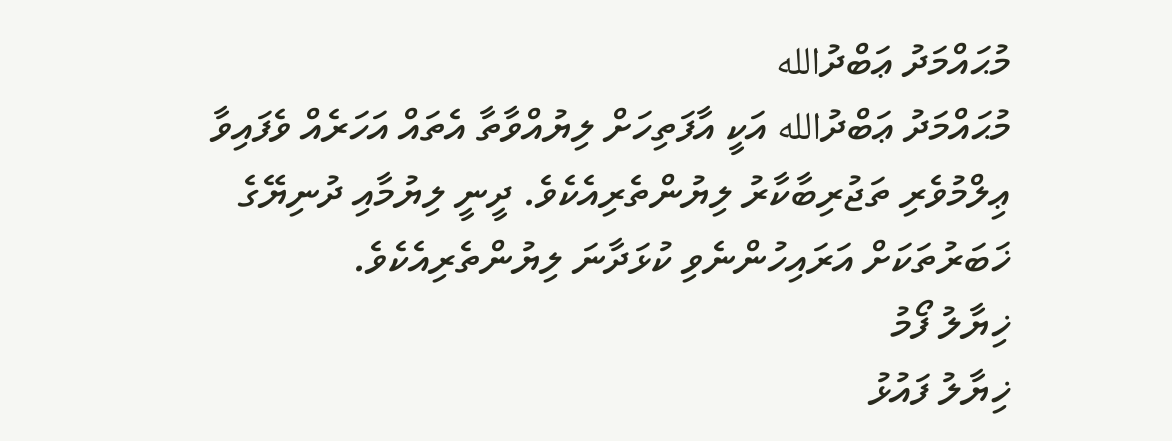މުޙައްމަދު ޢަބްދުالله
މުޙައްމަދު ޢަބްދުالله އަކީ އާފަތިހަށް ލިޔުއްވާތާ އެތައް އަހަރެއް ވެފައިވާ ޢިލްމުވެރި ތަޖުރިބާކާރު ލިޔުންތެރިއެކެވެ. ދީނީ ލިޔުމާއި ދުނިޔޭގެ ޚަބަރުތަކަށް އަރައިހުންނެވި ކުޅަދާނަ ލިޔުންތެރިއެކެވެ.
ޚިޔާލު ފޯމު
ޚިޔާލު ފައުޅު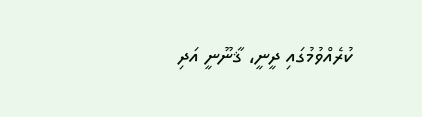ކުރެއްވުމުގައި ދީނީ، ޤާނޫނީ އަދި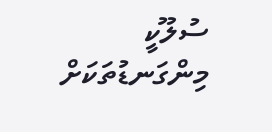ސުލޫކީ މިންގަނޑުތަކަށް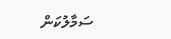ސަމާލުކަން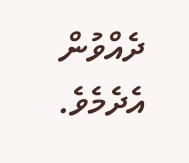ދެއްވުން އެދެމެވެ.